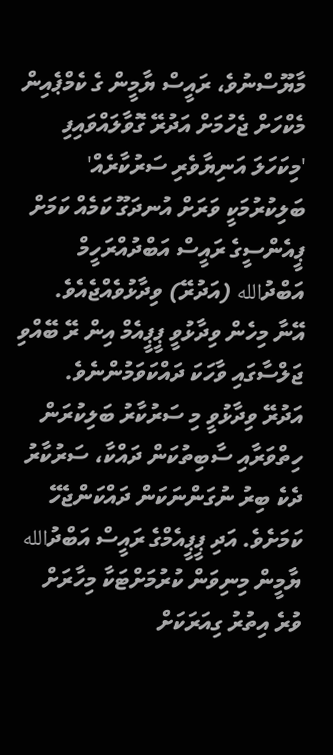މާޔޫސްނުވެ، ރައީސް ޔާމީން ގެ ކެމްޕެއިން މެކްހަށް ޖެހުމަށް އަދުރޭ ގޮވާލައްވައިފި
'މިކަހަލަ އަނިޔާވެރި ސަރުކާރެއް' ބަލިކުރުމަކީ ވަރަށް އުނދަގޫ ކަމެއް ކަމަށް ޕީއެންސީގެ ރައީސް އަބްދުއްރަހީމް އަބްދުالله (އަދުރޭ) ވިދާޅުވެއްޖެއެވެ.
އޭނާ މިހެން ވިދާޅުވީ ޕީޕީއެމް އިން ރޭ ބޭއްވި ޖަލްސާގައި ވާހަކަ ދައްކަވަމުންނެވެ.
އަދުރޭ ވިދާޅުވީ މި ސަރުކާރު ބަލިކުރަން ހިތްވަރާއި ސާބިތުކަން ދައްކާ، ސަރުކާރު ދެކެ ބިރު ނުގަންނަކަން ދައްކަންޖެހޭ ކަމަށެވެ. އަދި ޕީޕީއެމްގެ ރައީސް އަބްދުالله ޔާމީން މިނިވަން ކުރުމަށްޓަކާ މިހާރަށް ވުރެ އިތުރު ގިއަރަކަށް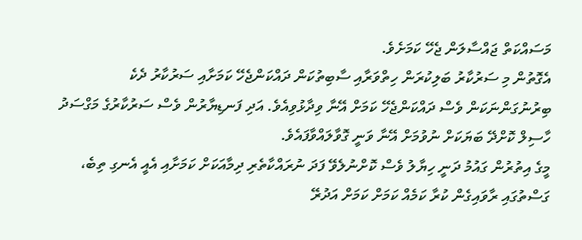މަސައްކަތް ޖައްސާލަން ޖެހޭ ކަމަށެވެ.
އެގޮތުން މި ސަރުކާރު ބަލިކުރަން ހިތްވަރާއި ސާބިތުކަން ދައްކަންޖެހޭ ކަމަށާއި ސަރުކާރު ދެކެ ބިރުނުގަންނަކަން ވެސް ދައްކަންޖެހޭ ކަމަށް އޭނާ ވިދާޅުވިއެވެ. އަދި ފަނޑިޔާރުން ވެސް ސަރުކާރުގެ މަގްސަދު ހާސިލް ކޮށްދޭ ބަޔަކަށް ނުވުމަށް އޭނާ ވަނީ ގޮވާލައްވާފައެވެ.
މީގެ އިތުރުން ގައުމު ދަނީ ހިޔާލު ވެސް ކޮށްނުލެވޭ ފަދަ ނުރައްކާތެރި ދިމާއަކަށް ކަމަށާއި އެއީ އެނގި ތިބެ، ގަސްތުގައި ރާވައިގެން ކުރާ ކަމެއް ކަމަށް ކަމަށް އަދުރޭ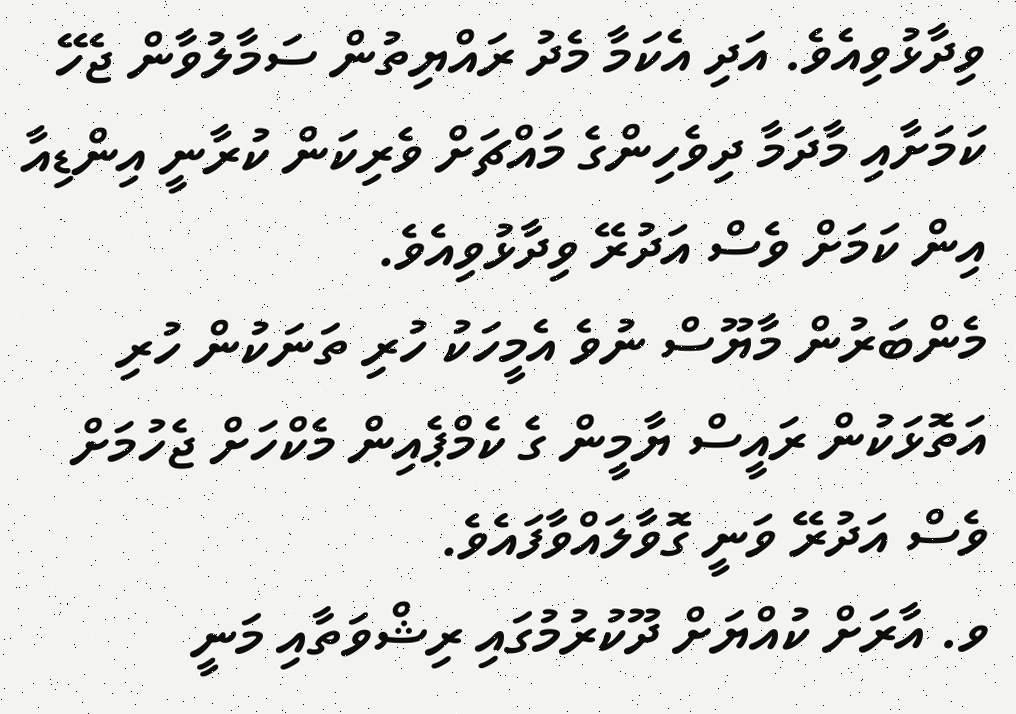ވިދާޅުވިއެވެ. އަދި އެކަމާ މެދު ރައްޔިތުން ސަމާލުވާން ޖެހޭ ކަމަށާއި މާދަމާ ދިވެހިންގެ މައްޗަށް ވެރިކަން ކުރާނީ އިންޑިއާ އިން ކަމަށް ވެސް އަދުރޭ ވިދާޅުވިއެވެ.
މެންބަރުން މާޔޫސް ނުވެ އެމީހަކު ހުރި ތަނަކުން ހުރި އަތޮޅަކުން ރައީސް ޔާމީން ގެ ކެމްޕެއިން މެކްހަށް ޖެހުމަށް ވެސް އަދުރޭ ވަނީ ގޮވާލައްވާފައެވެ.
ވ. އާރަށް ކުއްޔަށް ދޫކުރުމުގައި ރިޝްވަތާއި މަނީ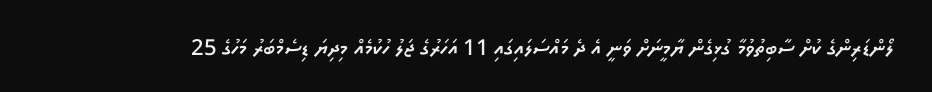ލޯންޑަރިންގެ ކުށް ސާބިތުވުމާ ގުޅިގެން ޔާމީނަށް ވަނީ އެ ދެ މައްސަލައިގައި 11 އަހަރުގެ ޖަލު ހުކުމެއް މިދިޔަ ޑިސެމްބަރު މަހުގެ 25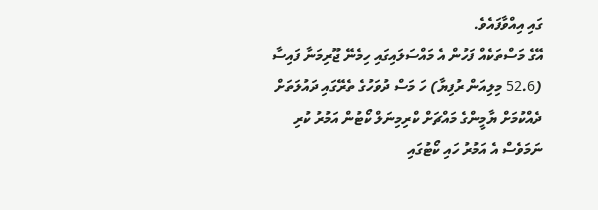ގައި އިއްވާފައެވެ.
އޭގެ މަސްތަކެއް ފަހުން އެ މައްސަލައިގައި ހިމެނޭ ޖޫރިމަނާ ފައިސާ (52.6 މިލިއަން ރުފިޔާ) ހަ މަސް ދުވަހުގެ ތެރޭގައި ދައުލަތަށް ދެއްކުމަށް ޔާމީންގެ މައްޗަށް ކްރިމިނަލް ކޯޓުން އަމުރު ކުރި ނަމަވެސް އެ އަމުރު ހައި ކޯޓުގައި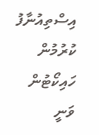އިސްތިއުނާފު ކުރުމުން ހައިކޯޓުން ވަނީ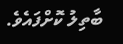ބާތިލު ކޮށްފައެވެ.